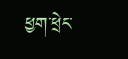ཕྱག་ཕྲེང་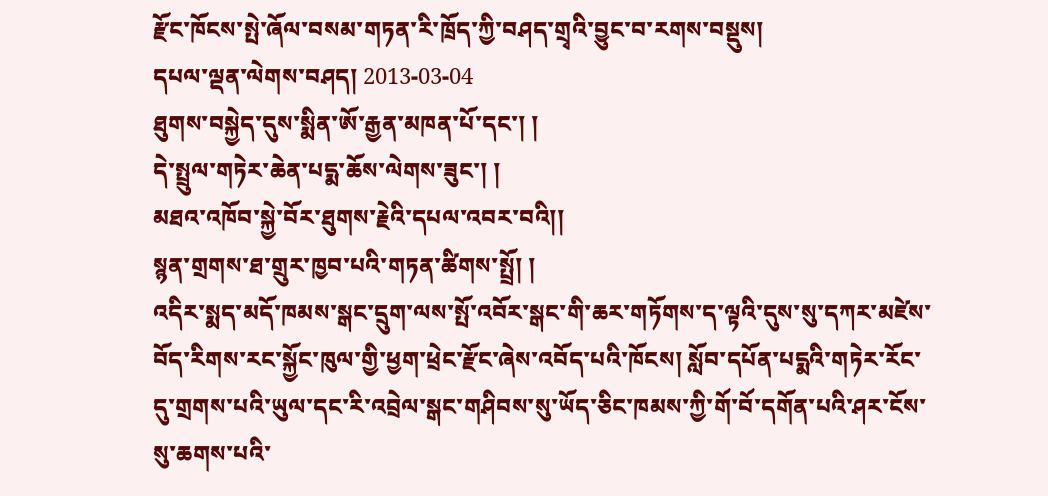རྫོང་ཁོངས་སྤེ་ཞོལ་བསམ་གཏན་རི་ཁྲོད་ཀྱི་བཤད་གྲྭའི་བྱུང་བ་རགས་བསྡུས།
དཔལ་ལྡན་ལེགས་བཤད། 2013-03-04
ཐུགས་བསྐྱེད་དུས་སྨིན་ཨོ་རྒྱན་མཁན་པོ་དང་། །
དེ་སྤྲུལ་གཏེར་ཆེན་པདྨ་ཆོས་ལེགས་ཟུང་། །
མཐའ་འཁོབ་སྐྱེ་བོར་ཐུགས་རྗེའི་དཔལ་འབར་བའི།།
སྙན་གྲགས་ཐ་གྲུར་ཁྱབ་པའི་གཏན་ཚིགས་སྤྲོ། །
འདིར་སྨད་མདོ་ཁམས་སྒང་དྲུག་ལས་སྤོ་འབོར་སྒང་གི་ཆར་གཏོགས་ད་ལྟའི་དུས་སུ་དཀར་མཛེས་བོད་རིགས་རང་སྐྱོང་ཁུལ་གྱི་ཕྱག་ཕྲེང་རྫོང་ཞེས་འབོད་པའི་ཁོངས། སློབ་དཔོན་པདྨའི་གཏེར་རོང་དུ་གྲགས་པའི་ཡུལ་དང་རི་འབྲེལ་སྒང་གཤིབས་སུ་ཡོད་ཅིང་ཁམས་ཀྱི་གོ་བོ་དགོན་པའི་ཤར་ངོས་སུ་ཆགས་པའི་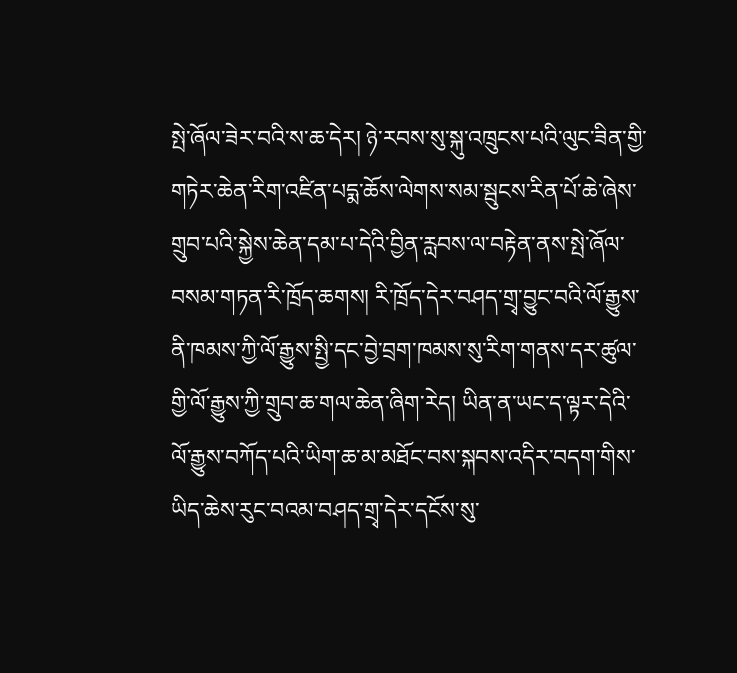སྤེ་ཞོལ་ཟེར་བའི་ས་ཆ་དེར། ཉེ་རབས་སུ་སྐུ་འཁྲུངས་པའི་ལུང་ཟིན་གྱི་གཏེར་ཆེན་རིག་འཛིན་པདྨ་ཆོས་ལེགས་སམ་སྦུངས་རིན་པོ་ཆེ་ཞེས་གྲུབ་པའི་སྐྱེས་ཆེན་དམ་པ་དེའི་བྱིན་རླབས་ལ་བརྟེན་ནས་སྤེ་ཞོལ་བསམ་གཏན་རི་ཁྲོད་ཆགས། རི་ཁྲོད་དེར་བཤད་གྲྭ་བྱུང་བའི་ལོ་རྒྱུས་ནི་ཁམས་ཀྱི་ལོ་རྒྱུས་སྤྱི་དང་བྱེ་བྲག་ཁམས་སུ་རིག་གནས་དར་ཚུལ་གྱི་ལོ་རྒྱུས་ཀྱི་གྲུབ་ཆ་གལ་ཆེན་ཞིག་རེད། ཡིན་ན་ཡང་ད་ལྟར་དེའི་ལོ་རྒྱུས་བཀོད་པའི་ཡིག་ཆ་མ་མཐོང་བས་སྐབས་འདིར་བདག་གིས་ཡིད་ཆེས་རུང་བའམ་བཤད་གྲྭ་དེར་དངོས་སུ་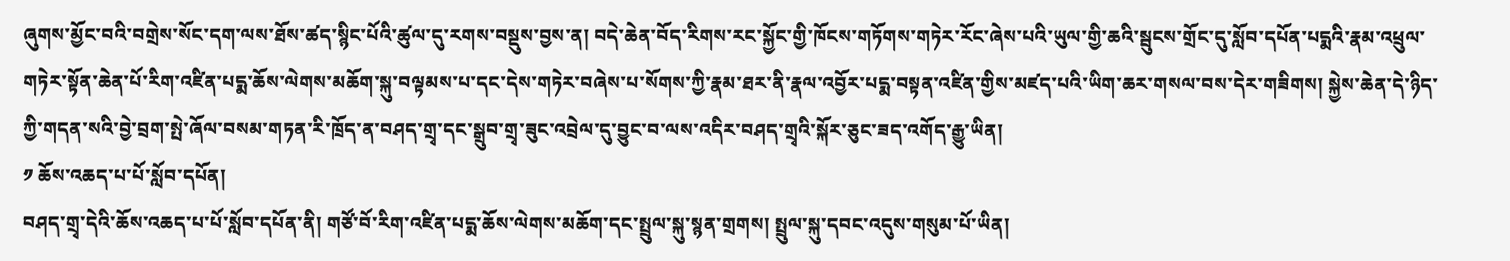ཞུགས་མྱོང་བའི་བགྲེས་སོང་དག་ལས་ཐོས་ཚད་སྙིང་པོའི་ཚུལ་དུ་རགས་བསྡུས་བྱས་ན། བདེ་ཆེན་བོད་རིགས་རང་སྐྱོང་གྱི་ཁོངས་གཏོགས་གཏེར་རོང་ཞེས་པའི་ཡུལ་གྱི་ཆའི་སྦུངས་གྲོང་དུ་སློབ་དཔོན་པདྨའི་རྣམ་འཕྲུལ་གཏེར་སྟོན་ཆེན་པོ་རིག་འཛིན་པདྨ་ཆོས་ལེགས་མཆོག་སྐུ་བལྟམས་པ་དང་དེས་གཏེར་བཞེས་པ་སོགས་ཀྱི་རྣམ་ཐར་ནི་རྣལ་འབྱོར་པདྨ་བསྟན་འཛིན་གྱིས་མཛད་པའི་ཡིག་ཆར་གསལ་བས་དེར་གཟིགས། སྐྱེས་ཆེན་དེ་ཉིད་ཀྱི་གདན་སའི་བྱེ་བྲག་སྤེ་ཞོལ་བསམ་གཏན་རི་ཁྲོད་ན་བཤད་གྲྭ་དང་སྒྲུབ་གྲྭ་ཟུང་འབྲེལ་དུ་བྱུང་བ་ལས་འདིར་བཤད་གྲྭའི་སྐོར་ཅུང་ཟད་འགོད་རྒྱུ་ཡིན།
༡ ཆོས་འཆད་པ་པོ་སློབ་དཔོན།
བཤད་གྲྭ་དེའི་ཆོས་འཆད་པ་པོ་སློབ་དཔོན་ནི། གཙོ་བོ་རིག་འཛིན་པདྨ་ཆོས་ལེགས་མཆོག་དང་སྤྲུལ་སྐུ་སྙན་གྲགས། སྤྲུལ་སྐུ་དབང་འདུས་གསུམ་པོ་ཡིན།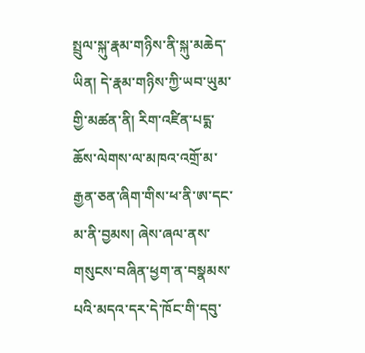སྤྲུལ་སྐུ་རྣམ་གཉིས་ནི་སྐུ་མཆེད་ཡིན། དེ་རྣམ་གཉིས་ཀྱི་ཡབ་ཡུམ་གྱི་མཚན་ནི། རིག་འཛིན་པདྨ་ཆོས་ལེགས་ལ་མཁའ་འགྲོ་མ་རྒྱན་ཅན་ཞིག་གིས་ཕ་ནི་ཨ་དང་མ་ནི་བྱམས། ཞེས་ཞལ་ནས་གསུངས་བཞིན་ཕྱག་ན་བསྣམས་པའི་མདའ་དར་དེ་ཁོང་གི་དབུ་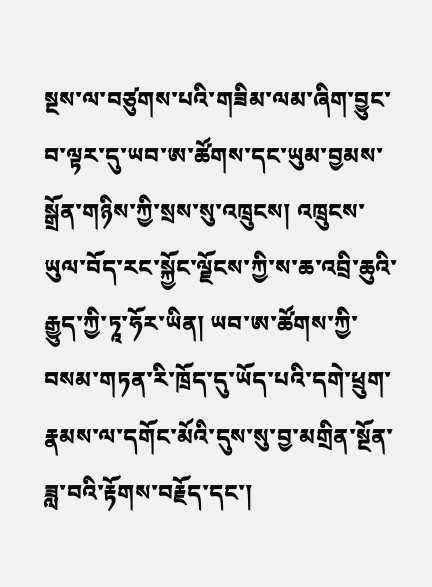སྔས་ལ་བཙུགས་པའི་གཟིམ་ལམ་ཞིག་བྱུང་བ་ལྟར་དུ་ཡབ་ཨ་ཚོགས་དང་ཡུམ་བྱམས་སྒྲོན་གཉིས་ཀྱི་སྲས་སུ་འཁྲུངས། འཁྲུངས་ཡུལ་བོད་རང་སྐྱོང་ལྗོངས་ཀྱི་ས་ཆ་འབྲི་ཆུའི་རྒྱུད་ཀྱི་ཏཱ་ཧོར་ཡིན། ཡབ་ཨ་ཚོགས་ཀྱི་བསམ་གཏན་རི་ཁྲོད་དུ་ཡོད་པའི་དགེ་ཕྲུག་རྣམས་ལ་དགོང་མོའི་དུས་སུ་བྱ་མགྲིན་སྔོན་ཟླ་བའི་རྟོགས་བརྗོད་དང་།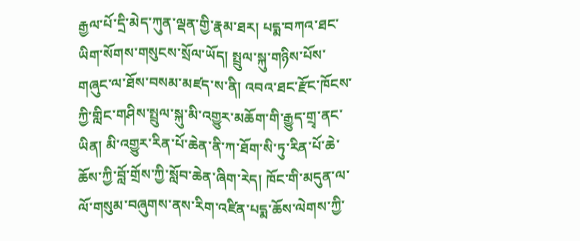རྒྱལ་པོ་དྲི་མེད་ཀུན་ལྡན་གྱི་རྣམ་ཐར། པདྨ་བཀའ་ཐང་ཡིག་སོགས་གསུངས་སྲོལ་ཡོད། སྤྲུལ་སྐུ་གཉིས་པོས་གཞུང་ལ་ཐོས་བསམ་མཛད་ས་ནི། འབའ་ཐང་རྫོང་ཁོངས་ཀྱི་གླིང་གཤིས་སྤྲུལ་སྐུ་མི་འགྱུར་མཆོག་གི་རྒྱུད་གྲྭ་ནང་ཡིན། མི་འགྱུར་རིན་པོ་ཆེན་ནི་ཀ་ཐོག་སི་ཏུ་རིན་པོ་ཆེ་ཆོས་ཀྱི་བློ་གྲོས་ཀྱི་སློབ་ཆེན་ཞིག་རེད། ཁོང་གི་མདུན་ལ་ལོ་གསུམ་བཞུགས་ནས་རིག་འཛིན་པདྨ་ཆོས་ལེགས་ཀྱི་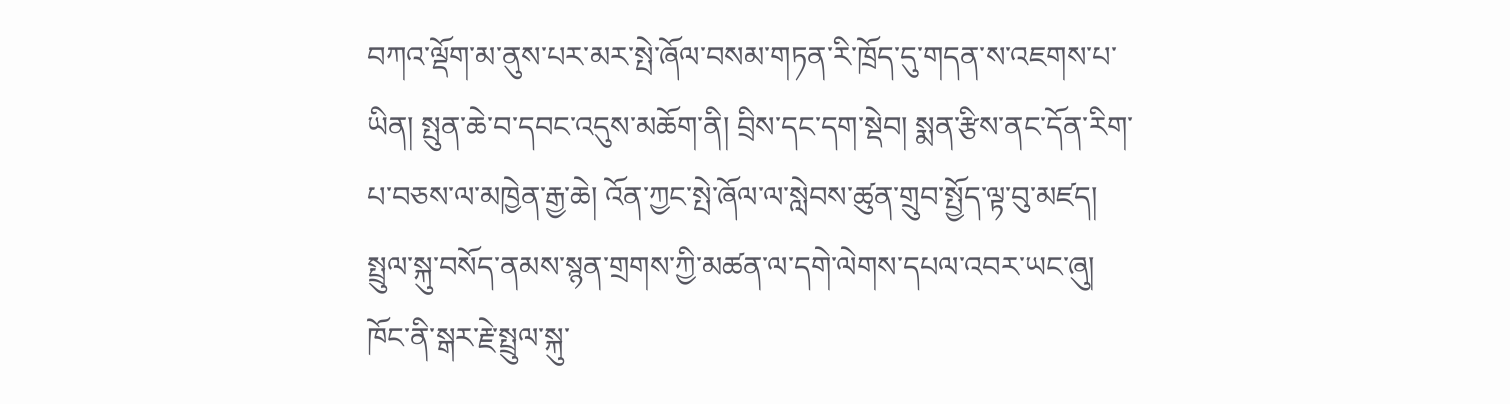བཀའ་ལྡོག་མ་ནུས་པར་མར་སྤེ་ཞོལ་བསམ་གཏན་རི་ཁྲོད་དུ་གདན་ས་འཇགས་པ་ཡིན། སྤུན་ཆེ་བ་དབང་འདུས་མཆོག་ནི། བྲིས་དང་དག་སྡེབ། སྨན་རྩིས་ནང་དོན་རིག་པ་བཅས་ལ་མཁྱེན་རྒྱ་ཆེ། འོན་ཀྱང་སྤེ་ཞོལ་ལ་སླེབས་ཚུན་གྲུབ་སྤྱོད་ལྟ་བུ་མཛད། སྤྲུལ་སྐུ་བསོད་ནམས་སྙན་གྲགས་ཀྱི་མཚན་ལ་དགེ་ལེགས་དཔལ་འབར་ཡང་ཞུ། ཁོང་ནི་སྒར་རྗེ་སྤྲུལ་སྐུ་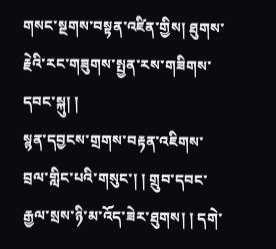གསང་སྔགས་བསྟན་འཛིན་གྱིས། ཐུགས་རྗེའི་རང་གཟུགས་སྤྱན་རས་གཟིགས་དབང་སྐུ། །
སྙན་དབྱངས་གྲགས་བརྟན་འཇིགས་བྲལ་གླིང་པའི་གསུང་། ། གྲུབ་དབང་རྒྱལ་སྲས་ཉི་མ་འོད་ཟེར་ཐུགས། ། དགེ་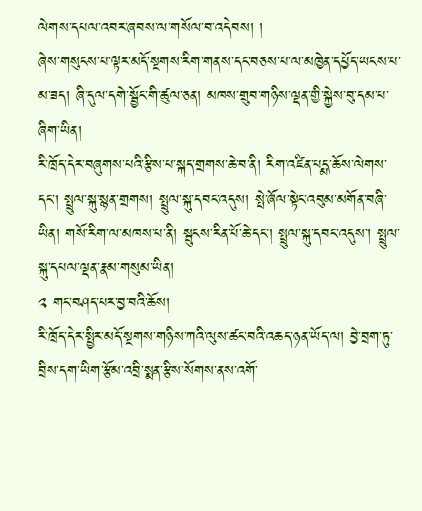ལེགས་དཔལ་འབར་ཞབས་ལ་གསོལ་བ་འདེབས། །
ཞེས་གསུངས་པ་ལྟར་མདོ་སྔགས་རིག་གནས་དང་བཅས་པ་ལ་མཁྱེན་དཔྱོད་ཡངས་པ་མ་ཟད། ཞི་དུལ་དགེ་སྦྱོང་གི་ཚུལ་ཅན། མཁས་གྲུབ་གཉིས་ལྡན་གྱི་སྐྱེས་བུ་དམ་པ་ཞིག་ཡིན།
རི་ཁྲོད་དེར་བཞུགས་པའི་རྩིས་པ་སྐད་གྲགས་ཆེ་བ་ནི། རིག་འཛིན་པདྨ་ཆོས་ལེགས་དང་། སྤྲུལ་སྐུ་སྙན་གྲགས། སྤྲུལ་སྐུ་དབང་འདུས། སྤེ་ཞོལ་སྟེང་འབུམ་མགོན་བཞི་ཡིན། གསོ་རིག་ལ་མཁས་པ་ནི། སྦུངས་རིན་པོ་ཆེ་དང་། སྤྲུལ་སྐུ་དབང་འདུས་། སྤྲུལ་སྐུ་དཔལ་ལྡན་རྣམ་གསུམ་ཡིན།
༢ གང་བཤད་པར་བྱ་བའི་ཆོས།
རི་ཁྲོད་དེར་སྤྱིར་མདོ་སྔགས་གཉིས་ཀའི་ལུས་ཚང་བའི་འཆད་ཉན་ཡོད་ལ། བྱེ་བྲག་ཏུ་བྲིས་དག་ཡིག་རྩོམ་འབྲི་སྨན་རྩིས་སོགས་ནས་འགོ་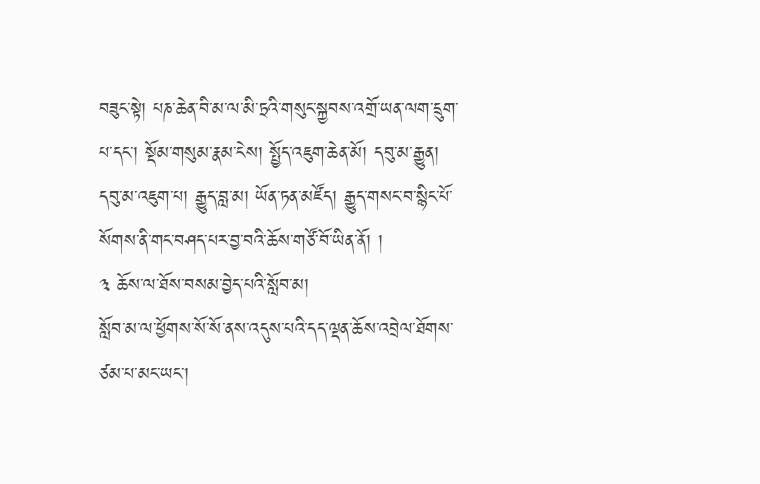བཟུང་སྟེ། པཎ་ཆེན་བི་མ་ལ་མི་ཏྲའི་གསུང་སྐྱབས་འགྲོ་ཡན་ལག་དྲུག་པ་དང་། སྡོམ་གསུམ་རྣམ་ངེས། སྤྱོད་འཇུག་ཆེན་མོ། དབུ་མ་རྒྱུན། དབུ་མ་འཇུག་པ། རྒྱུད་བླ་མ། ཡོན་ཏན་མཛོད། རྒྱུད་གསང་བ་སྙིང་པོ་སོགས་ནི་གང་བཤད་པར་བྱ་བའི་ཆོས་གཙོ་བོ་ཡིན་ནོ། །
༣ ཆོས་ལ་ཐོས་བསམ་བྱེད་པའི་སློབ་མ།
སློབ་མ་ལ་ཕྱོགས་སོ་སོ་ནས་འདུས་པའི་དད་ལྡན་ཆོས་འབྲེལ་ཐོགས་ཙམ་པ་མང་ཡང་།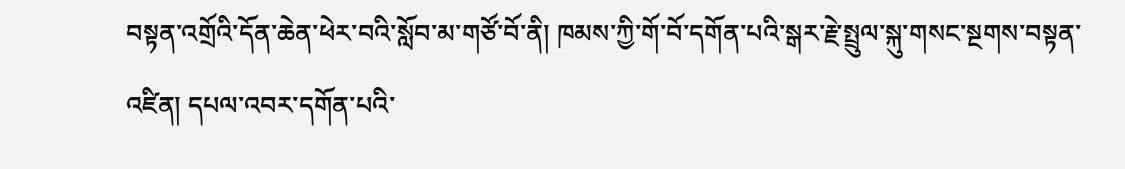བསྟན་འགྲོའི་དོན་ཆེན་ཕེར་བའི་སློབ་མ་གཙོ་བོ་ནི། ཁམས་ཀྱི་གོ་བོ་དགོན་པའི་སྒར་རྗེ་སྤྲུལ་སྐུ་གསང་སྔགས་བསྟན་འཛིན། དཔལ་འབར་དགོན་པའི་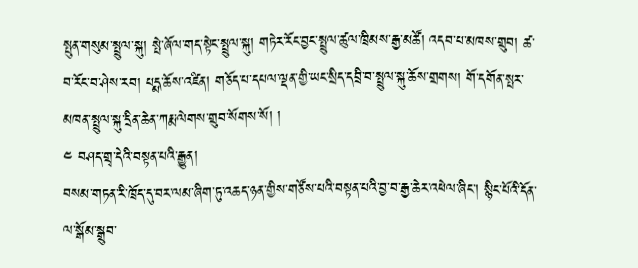སྤུན་གསུམ་སྤྲུལ་སྐུ། སྤེ་ཞོལ་གད་སྟེང་སྤྲུལ་སྐུ། གཏེར་རོང་བྱང་སྤྲུལ་ཚུལ་ཁྲིམས་རྒྱ་མཚོ། འདབ་པ་མཁས་གྲུབ། ཚ་བ་རོང་བ་ཤེས་རབ། པདྨ་ཆོས་འཛིན། གཅོད་པ་དཔལ་ལྡན་གྱི་ཡང་སྲིད་དབྲི་བ་སྤྲུལ་སྐུ་ཆོས་གྲགས། གོ་དགོན་སྤར་མཁན་སྤྲུལ་སྐུ་དྲིན་ཆེན་ཀརྨ་ལེགས་གྲུབ་སོགས་སོ། །
༤ བཤད་གྲྭ་དེའི་བསྟན་པའི་རྒྱུན།
བསམ་གཏན་རི་ཁྲོད་དུ་བར་ལམ་ཞིག་ཏུ་འཆད་ཉན་གྱིས་གཙོས་པའི་བསྟན་པའི་བྱ་བ་རྒྱ་ཆེར་འཕེལ་ཞིང་། སྙིང་པོའི་དོན་ལ་སྒོམ་སྒྲུབ་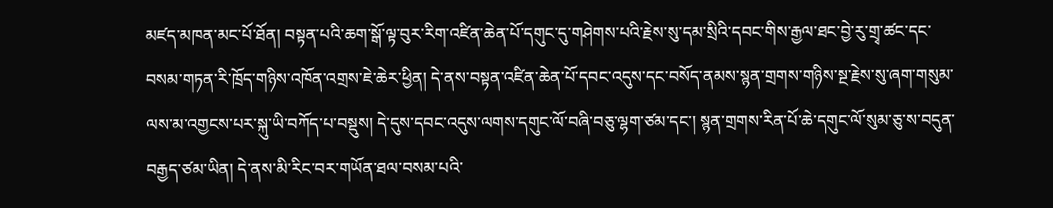མཛད་མཁན་མང་པོ་ཐོན། བསྟན་པའི་ཆག་སྒོ་ལྟ་བུར་རིག་འཛིན་ཆེན་པོ་དགུང་དུ་གཤེགས་པའི་རྗེས་སུ་དམ་སྲིའི་དབང་གིས་རྒྱལ་ཐང་བྱེ་རུ་གྲྭ་ཚང་དང་བསམ་གཏན་རི་ཁྲོད་གཉིས་འཁོན་འགྲས་ཇེ་ཆེར་ཕྱིན། དེ་ནས་བསྟན་འཛིན་ཆེན་པོ་དབང་འདུས་དང་བསོད་ནམས་སྙན་གྲགས་གཉིས་སྔ་རྗེས་སུ་ཞག་གསུམ་ལས་མ་འགྱངས་པར་སྐུ་ཡི་བཀོད་པ་བསྡུས། དེ་དུས་དབང་འདུས་ལགས་དགུང་ལོ་བཞི་བཅུ་ལྷག་ཙམ་དང་། སྙན་གྲགས་རིན་པོ་ཆེ་དགུང་ལོ་སུམ་ཅུ་ས་བདུན་བརྒྱད་ཙམ་ཡིན། དེ་ནས་མི་རིང་བར་གཡོན་ཐལ་བསམ་པའི་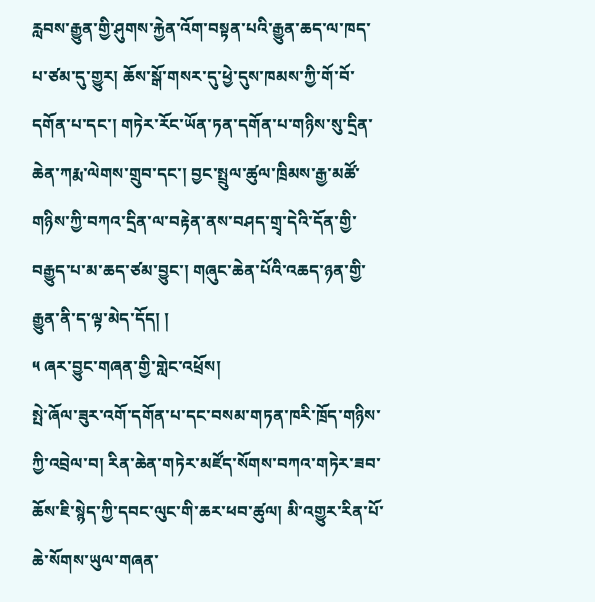རླབས་རྒྱུན་གྱི་ཤུགས་རྐྱེན་འོག་བསྟན་པའི་རྒྱུན་ཆད་ལ་ཁད་པ་ཙམ་དུ་གྱུར། ཆོས་སྒོ་གསར་དུ་ཕྱེ་དུས་ཁམས་ཀྱི་གོ་བོ་དགོན་པ་དང་། གཏེར་རོང་ཡོན་ཏན་དགོན་པ་གཉིས་སུ་དྲིན་ཆེན་ཀརྨ་ལེགས་གྲུབ་དང་། བྱང་སྤྲུལ་ཚུལ་ཁྲིམས་རྒྱ་མཚོ་གཉིས་ཀྱི་བཀའ་དྲིན་ལ་བརྟེན་ནས་བཤད་གྲྭ་དེའི་དོན་གྱི་བརྒྱུད་པ་མ་ཆད་ཙམ་བྱུང་། གཞུང་ཆེན་པོའི་འཆད་ཉན་གྱི་རྒྱུན་ནི་ད་ལྟ་མེད་དོད། །
༥ ཞར་བྱུང་གཞན་གྱི་གླེང་འཕྲོས།
སྤེ་ཞོལ་ཟུར་འགོ་དགོན་པ་དང་བསམ་གཏན་ཁརི་ཁྲོད་གཉིས་ཀྱི་འབྲེལ་བ། རིན་ཆེན་གཏེར་མཛོད་སོགས་བཀའ་གཏེར་ཟབ་ཆོས་ཇི་སྙེད་ཀྱི་དབང་ལུང་གི་ཆར་ཕབ་ཚུལ། མི་འགྱུར་རིན་པོ་ཆེ་སོགས་ཡུལ་གཞན་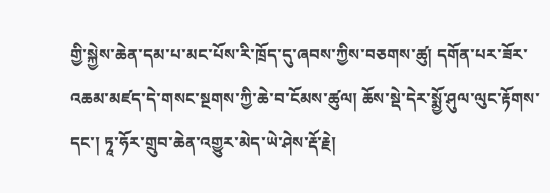གྱི་སྐྱེས་ཆེན་དམ་པ་མང་པོས་རི་ཁྲོད་དུ་ཞབས་ཀྱིས་བཅགས་ཚུ། དགོན་པར་ཟོར་འཆམ་མཛད་དེ་གསང་སྔགས་ཀྱི་ཆེ་བ་ངོམས་ཚུལ། ཆོས་སྡེ་དེར་སྨྱོ་ཤུལ་ལུང་རྟོགས་དང་། ཏཱ་ཧོར་གྲུབ་ཆེན་འགྱུར་མེད་ཡེ་ཤེས་རྡོ་རྗེ།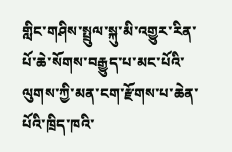གླིང་གཤིས་སྤྲུལ་སྐུ་མི་འགྱུར་རིན་པོ་ཆེ་སོགས་བརྒྱུད་པ་མང་པོའི་ལུགས་ཀྱི་མན་ངག་རྫོགས་པ་ཆེན་པོའི་ཁྲིད་ཁའི་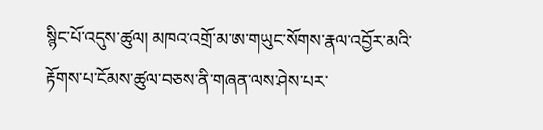སྙིང་པོ་འདུས་ཚུལ། མཁའ་འགྲོ་མ་ཨ་གཡུང་སོགས་རྣལ་འབྱོར་མའི་རྟོགས་པ་ངོམས་ཚུལ་བཅས་ནི་གཞན་ལས་ཤེས་པར་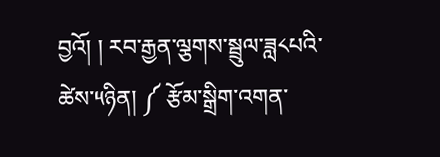བྱའོ། ། རབ་རྒྱན་ལྕགས་སྦྲུལ་ཟླ༨པའི་ཚེས་༥ཉིན། ༼ རྩོམ་སྒྲིག་འགན་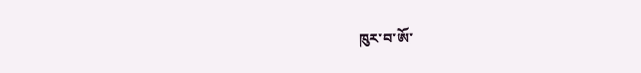ཁུར་བ་ཨོ་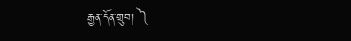རྒྱན་དོན་གྲུབ། ༽